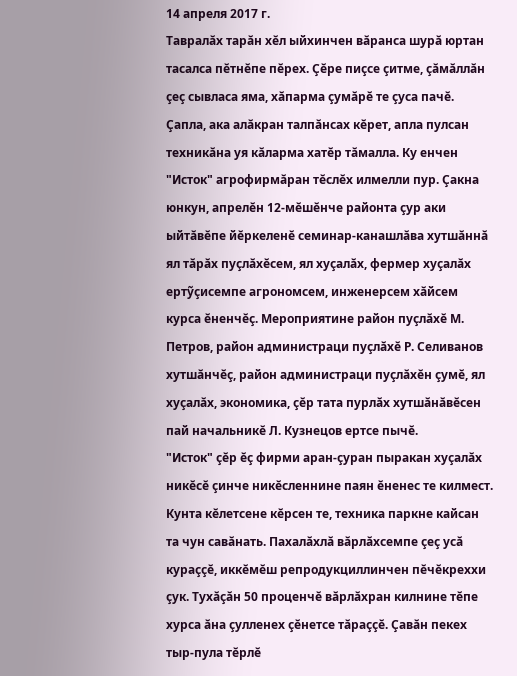14 апреля 2017 г.
Тавралăх тарăн хĕл ыйхинчен вăранса шурă юртан тасалса пĕтнĕпе пĕрех. Çĕре пиçсе çитме, çăмăллăн çеç сывласа яма, хăпарма çумăрĕ те çуса пачĕ. Çапла, ака алăкран талпăнсах кĕрет, апла пулсан техникăна уя кăларма хатĕр тăмалла. Ку енчен "Исток" агрофирмăран тĕслĕх илмелли пур. Çакна юнкун, апрелĕн 12-мĕшĕнче районта çур аки ыйтăвĕпе йĕркеленĕ семинар-канашлăва хутшăннă ял тăрăх пуçлăхĕсем, ял хуçалăх, фермер хуçалăх ертỹçисемпе агрономсем, инженерсем хăйсем курса ĕненчĕç. Мероприятине район пуçлăхĕ М. Петров, район администраци пуçлăхĕ Р. Селиванов хутшăнчĕç, район администраци пуçлăхĕн çумĕ, ял хуçалăх, экономика, çĕр тата пурлăх хутшăнăвĕсен пай начальникĕ Л. Кузнецов ертсе пычĕ.
"Исток" çĕр ĕç фирми аран-çуран пыракан хуçалăх никĕсĕ çинче никĕсленнине паян ĕненес те килмест. Кунта кĕлетсене кĕрсен те, техника паркне кайсан та чун савăнать. Пахалăхлă вăрлăхсемпе çеç усă кураççĕ, иккĕмĕш репродукциллинчен пĕчĕкреххи çук. Тухăçăн 50 проценчĕ вăрлăхран килнине тĕпе хурса ăна çулленех çĕнетсе тăраççĕ. Çавăн пекех тыр-пула тĕрлĕ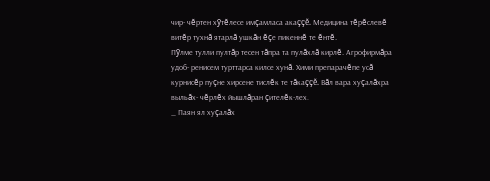чир- чĕртен хỹтĕлесе имçамласа акаççĕ. Медицина тĕрĕслевĕ витĕр тухнă ятарлă ушкăн ĕçе пикеннĕ те ĕнтĕ.
Пỹлме тулли пултăр тесен тăпра та пулăхлă кирлĕ. Агрофирмăра удоб- ренисем турттарса килсе хунă. Хими препарачĕпе усă курнисĕр пуçне хирсене тислĕк те тăкаççĕ. Вăл вара хуçалăхра выльăх- чĕрлĕх йышлăран çителĕк-лех.
_ Паян ял хуçалăх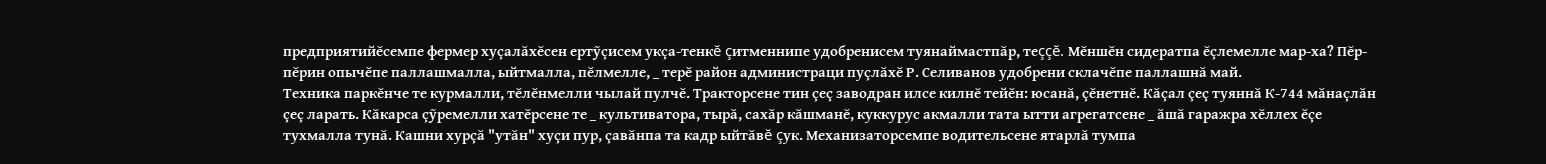предприятийĕсемпе фермер хуçалăхĕсен ертỹçисем укçа-тенкĕ çитменнипе удобренисем туянаймастпăр, теççĕ. Мĕншĕн сидератпа ĕçлемелле мар-ха? Пĕр- пĕрин опычĕпе паллашмалла, ыйтмалла, пĕлмелле, _ терĕ район администраци пуçлăхĕ Р. Селиванов удобрени склачĕпе паллашнă май.
Техника паркĕнче те курмалли, тĕлĕнмелли чылай пулчĕ. Тракторсене тин çеç заводран илсе килнĕ тейĕн: юсанă, çĕнетнĕ. Кăçал çеç туяннă К-744 мăнаçлăн çеç ларать. Кăкарса çỹремелли хатĕрсене те _ культиватора, тырă, сахăр кăшманĕ, куккурус акмалли тата ытти агрегатсене _ ăшă гаражра хĕллех ĕçе тухмалла тунă. Кашни хурçă "утăн" хуçи пур, çавăнпа та кадр ыйтăвĕ çук. Механизаторсемпе водительсене ятарлă тумпа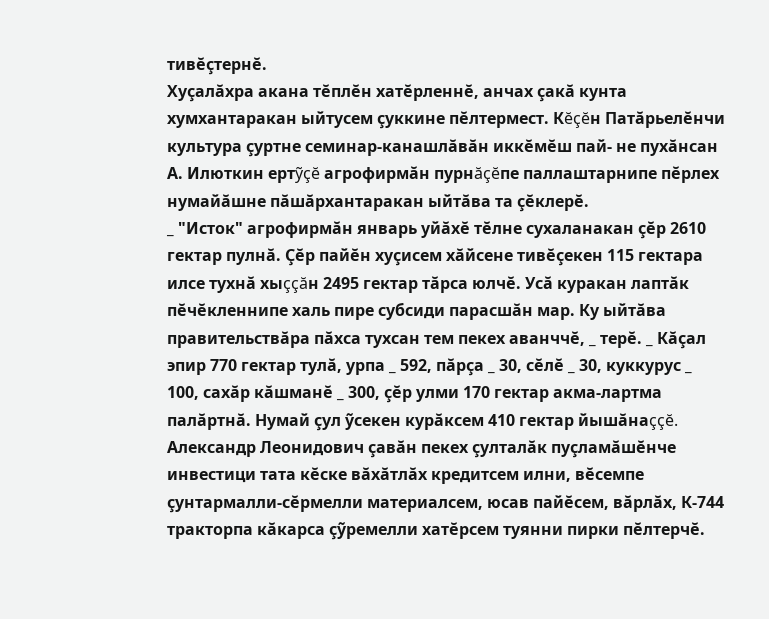тивĕçтернĕ.
Хуçалăхра акана тĕплĕн хатĕрленнĕ, анчах çакă кунта хумхантаракан ыйтусем çуккине пĕлтермест. Кĕçĕн Патăрьелĕнчи культура çуртне семинар-канашлăвăн иккĕмĕш пай- не пухăнсан А. Илюткин ертỹçĕ агрофирмăн пурнăçĕпе паллаштарнипе пĕрлех нумайăшне пăшăрхантаракан ыйтăва та çĕклерĕ.
_ "Исток" агрофирмăн январь уйăхĕ тĕлне сухаланакан çĕр 2610 гектар пулнă. Çĕр пайĕн хуçисем хăйсене тивĕçекен 115 гектара илсе тухнă хыççăн 2495 гектар тăрса юлчĕ. Усă куракан лаптăк пĕчĕкленнипе халь пире субсиди парасшăн мар. Ку ыйтăва правительствăра пăхса тухсан тем пекех аванччĕ, _ терĕ. _ Кăçал эпир 770 гектар тулă, урпа _ 592, пăрçа _ 30, сĕлĕ _ 30, куккурус _ 100, сахăр кăшманĕ _ 300, çĕр улми 170 гектар акма-лартма палăртнă. Нумай çул ỹсекен курăксем 410 гектар йышăнаççĕ.
Александр Леонидович çавăн пекех çулталăк пуçламăшĕнче инвестици тата кĕске вăхăтлăх кредитсем илни, вĕсемпе çунтармалли-сĕрмелли материалсем, юсав пайĕсем, вăрлăх, К-744 тракторпа кăкарса çỹремелли хатĕрсем туянни пирки пĕлтерчĕ.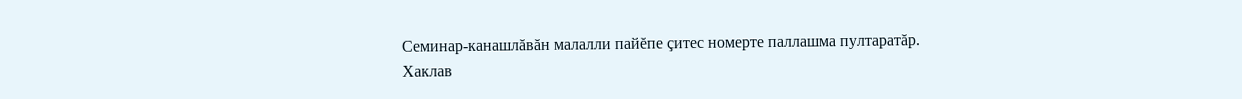Семинар-канашлăвăн малалли пайĕпе çитес номерте паллашма пултаратăр.
Хаклав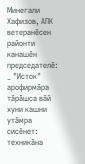Минегали Хафизов, АПК ветеранĕсен районти канашĕн председателĕ:
_ "Исток" арофирмăра тăрăшса вăй хуни кашни утăмра сисĕнет: техникăна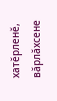хатĕрленĕ, вăрлăхсене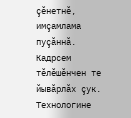çĕнетнĕ, имçамлама пуçăннă. Кадрсем тĕлĕшĕнчен те йывăрлăх çук. Технологине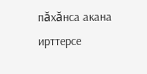пăхăнса акана ирттерсе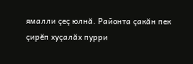ямалли çеç юлнă. Районта çакăн пек çирĕп хуçалăх пурри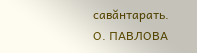савăнтарать.
О. ПАВЛОВА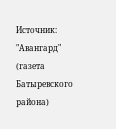Источник: "Авангард" (газета Батыревского района)